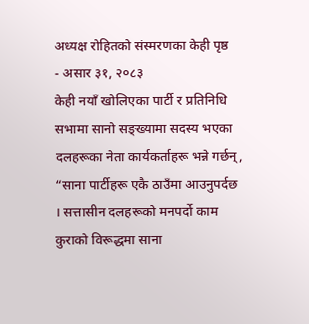अध्यक्ष रोहितको संस्मरणका केही पृष्ठ
- असार ३१, २०८३
केही नयाँ खोलिएका पार्टी र प्रतिनिधि सभामा सानो सङ्ख्यामा सदस्य भएका दलहरूका नेता कार्यकर्ताहरू भन्ने गर्छन्, “साना पार्टीहरू एकै ठाउँमा आउनुपर्दछ । सत्तासीन दलहरूको मनपर्दो काम कुराको विरूद्धमा साना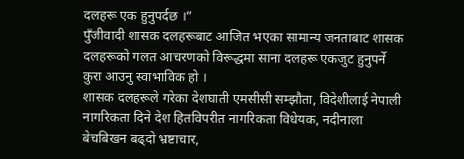दलहरू एक हुनुपर्दछ ।”
पुँजीवादी शासक दलहरूबाट आजित भएका सामान्य जनताबाट शासक दलहरूको गलत आचरणको विरूद्धमा साना दलहरू एकजुट हुनुपर्ने कुरा आउनु स्वाभाविक हो ।
शासक दलहरूले गरेका देशघाती एमसीसी सम्झौता, विदेशीलाई नेपाली नागरिकता दिने देश हितविपरीत नागरिकता विधेयक, नदीनाला बेचबिखन बढ्दो भ्रष्टाचार,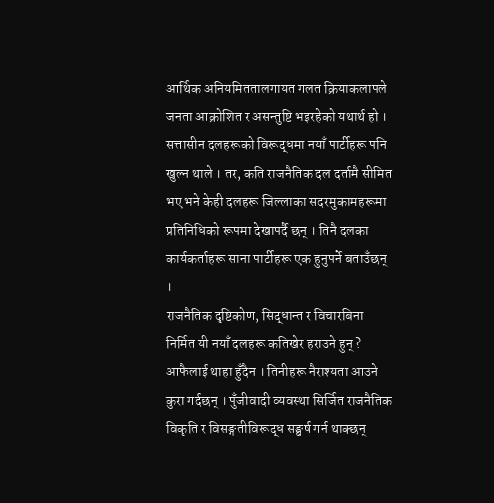आर्थिक अनियमिततालगायत गलत क्रियाकलापले जनता आक्रोशित र असन्तुष्टि भइरहेको यथार्थ हो । सत्तासीन दलहरूको विरूद्धमा नयाँ पार्टीहरू पनि खुल्न थाले । तर, कति राजनैतिक दल दर्तामै सीमित भए भने केही दलहरू जिल्लाका सदरमुकामहरूमा प्रतिनिधिको रूपमा देखापर्दै छन् । तिनै दलका कार्यकर्ताहरू साना पार्टीहरू एक हुनुपर्ने बताउँछन् ।
राजनैतिक दृष्टिकोण, सिद्धान्त र विचारबिना निर्मित यी नयाँ दलहरू कतिखेर हराउने हुन् ? आफैलाई थाहा हुँदैन । तिनीहरू नैराश्यता आउने कुरा गर्दछन् । पुँजीवादी व्यवस्था सिर्जित राजनैतिक विकृति र विसङ्गतीविरूद्ध सङ्घर्ष गर्न थाक्छन्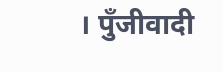। पुँजीवादी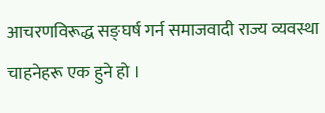आचरणविरूद्ध सङ्घर्ष गर्न समाजवादी राज्य व्यवस्था चाहनेहरू एक हुने हो ।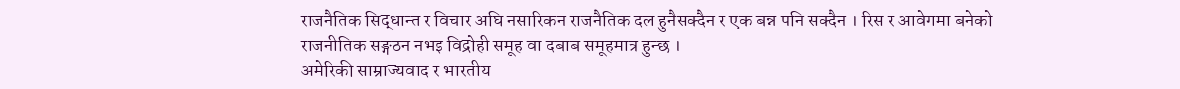राजनैतिक सिद्धान्त र विचार अघि नसारिकन राजनैतिक दल हुनैसक्दैन र एक बन्न पनि सक्दैन । रिस र आवेगमा बनेको राजनीतिक सङ्गठन नभइ विद्रोही समूह वा दबाब समूहमात्र हुन्छ ।
अमेरिकी साम्राज्यवाद र भारतीय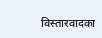विस्तारवादका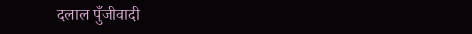दलाल पुँजीवादी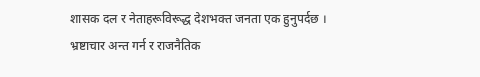शासक दल र नेताहरूविरूद्ध देशभक्त जनता एक हुनुपर्दछ । भ्रष्टाचार अन्त गर्न र राजनैतिक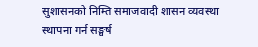सुशासनको निम्ति समाजवादी शासन व्यवस्था स्थापना गर्न सङ्घर्ष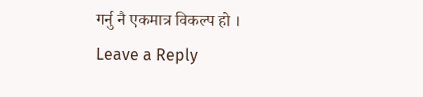गर्नु नै एकमात्र विकल्प हो ।
Leave a Reply